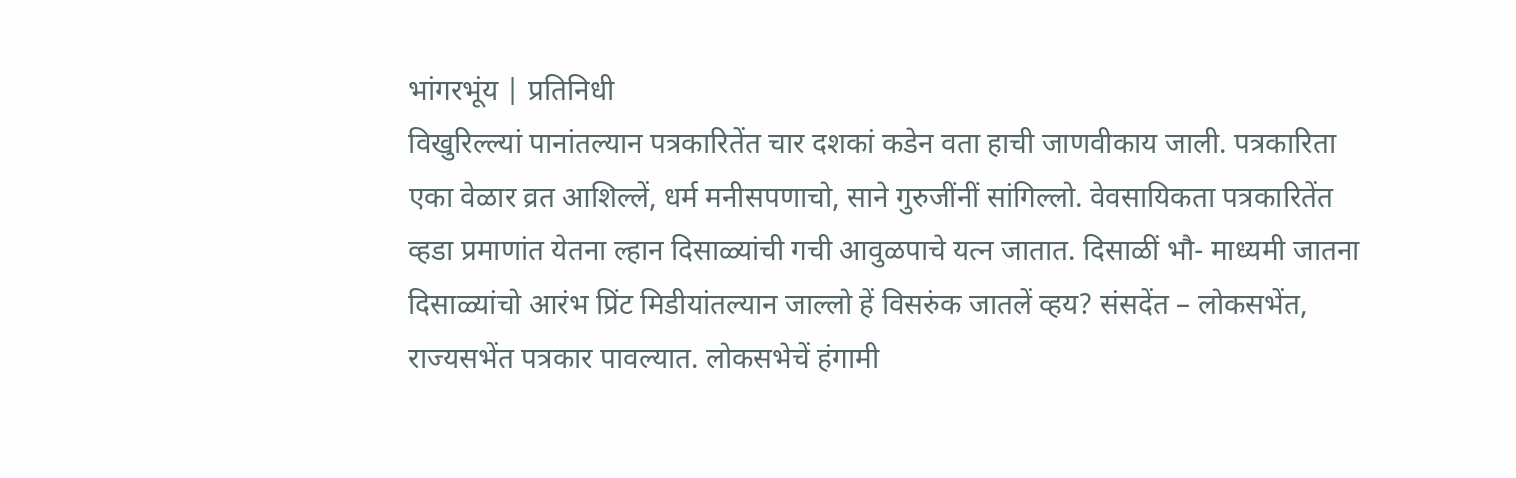भांगरभूंय | प्रतिनिधी
विखुरिल्ल्यां पानांतल्यान पत्रकारितेंत चार दशकां कडेन वता हाची जाणवीकाय जाली. पत्रकारिता एका वेळार व्रत आशिल्लें, धर्म मनीसपणाचो, साने गुरुजींनीं सांगिल्लो. वेवसायिकता पत्रकारितेंत व्हडा प्रमाणांत येतना ल्हान दिसाळ्यांची गची आवुळपाचे यत्न जातात. दिसाळीं भौ- माध्यमी जातना दिसाळ्यांचो आरंभ प्रिंट मिडीयांतल्यान जाल्लो हें विसरुंक जातलें व्हय? संसदेंत – लोकसभेंत, राज्यसभेंत पत्रकार पावल्यात. लोकसभेचें हंगामी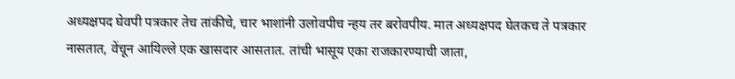अध्यक्षपद घेवपी पत्रकार तेच तांकीचे, चार भाशांनी उलोवपीच न्हय तर बरोवपीय. मात अध्यक्षपद घेतकच ते पत्रकार नासतात, वेंचून आयिल्ले एक खासदार आसतात. तांची भासूय एका राजकारण्याची जाता,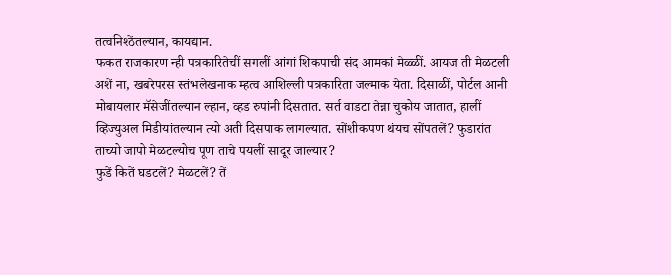तत्वनिश्ठेंतल्यान, कायद्यान.
फकत राजकारण न्ही पत्रकारितेचीं सगलीं आंगां शिकपाची संद आमकां मेळ्ळीं. आयज ती मेळटली अशें ना, खबरेपरस स्तंभलेखनाक म्हत्व आशिल्ली पत्रकारिता जल्माक येता. दिसाळीं, पोर्टल आनी मोबायलार मॅसेजींतल्यान ल्हान, व्हड रुपांनी दिसतात. सर्त वाडटा तेन्ना चुकोय जातात, हालीं व्हिज्युअल मिडीयांतल्यान त्यो अती दिसपाक लागल्यात. सोंशीकपण थंयच सोंपतलें? फुडारांत ताच्यो जापो मेळटल्योच पूण ताचे पयलीं सादूर जाल्यार?
फुडें कितें घडटलें? मेळटलें? तें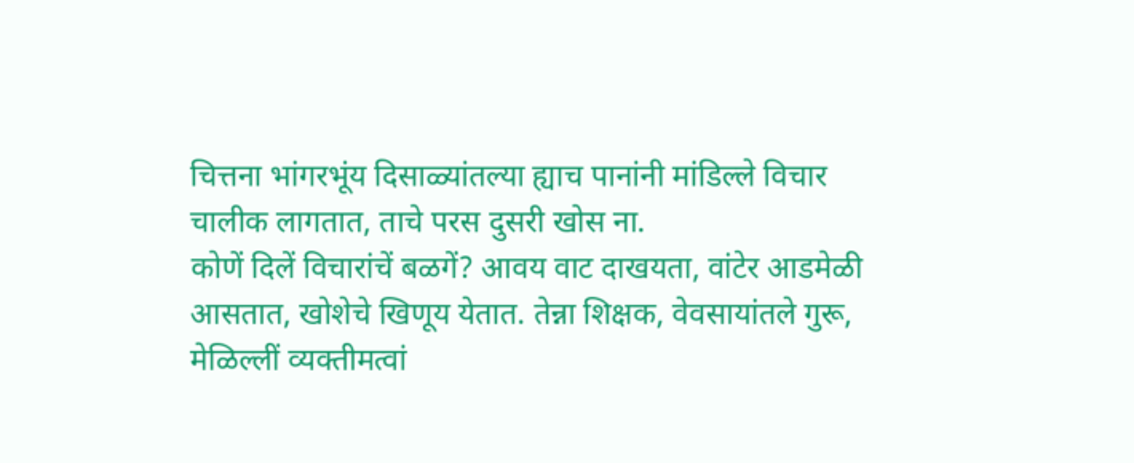चित्तना भांगरभूंय दिसाळ्यांतल्या ह्याच पानांनी मांडिल्ले विचार चालीक लागतात, ताचे परस दुसरी खोस ना.
कोणें दिलें विचारांचें बळगें? आवय वाट दाखयता, वांटेर आडमेळी आसतात, खोशेचे खिणूय येतात. तेन्ना शिक्षक, वेवसायांतले गुरू, मेळिल्लीं व्यक्तीमत्वां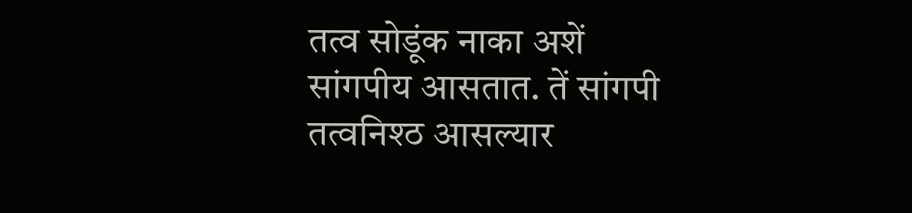तत्व सोडूंक नाका अशें सांगपीय आसतात. तें सांगपी तत्वनिश्ठ आसल्यार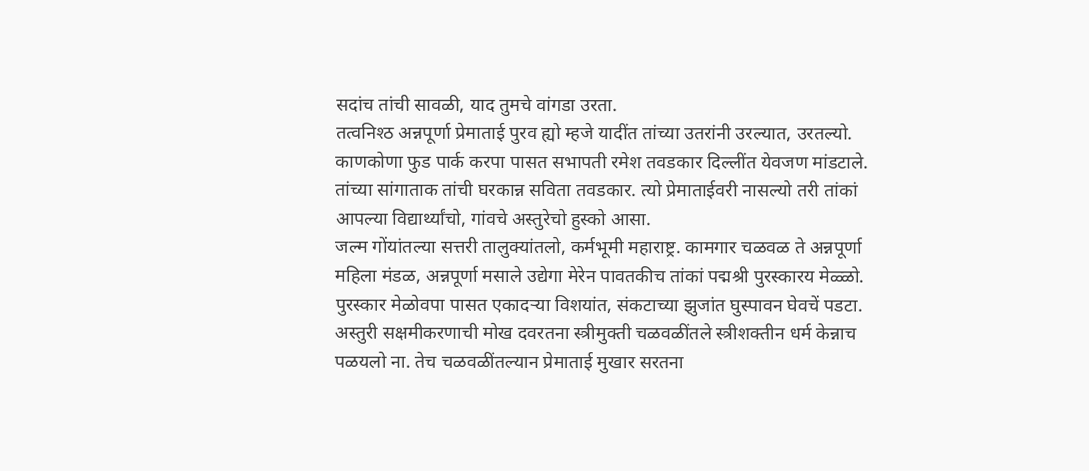सदांच तांची सावळी, याद तुमचे वांगडा उरता.
तत्वनिश्ठ अन्नपूर्णा प्रेमाताई पुरव ह्यो म्हजे यादींत तांच्या उतरांनी उरल्यात, उरतल्यो. काणकोणा फुड पार्क करपा पासत सभापती रमेश तवडकार दिल्लींत येवजण मांडटाले. तांच्या सांगाताक तांची घरकान्न सविता तवडकार. त्यो प्रेमाताईवरी नासल्यो तरी तांकां आपल्या विद्यार्थ्यांचो, गांवचे अस्तुरेचो हुस्को आसा.
जल्म गोंयांतल्या सत्तरी तालुक्यांतलो, कर्मभूमी महाराष्ट्र. कामगार चळवळ ते अन्नपूर्णा महिला मंडळ, अन्नपूर्णा मसाले उद्येगा मेरेन पावतकीच तांकां पद्मश्री पुरस्कारय मेळ्ळो. पुरस्कार मेळोवपा पासत एकादऱ्या विशयांत, संकटाच्या झुजांत घुस्पावन घेवचें पडटा. अस्तुरी सक्षमीकरणाची मोख दवरतना स्त्रीमुक्ती चळवळींतले स्त्रीशक्तीन धर्म केन्नाच पळयलो ना. तेच चळवळींतल्यान प्रेमाताई मुखार सरतना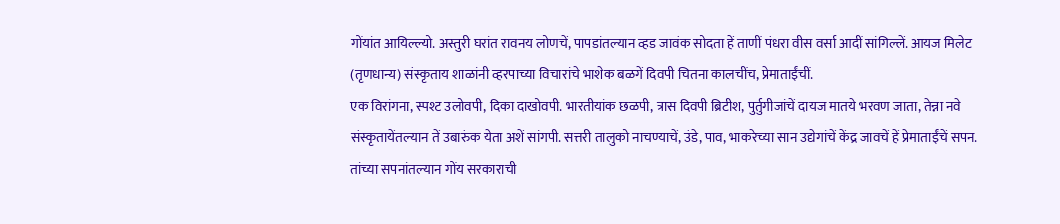गोंयांत आयिल्ल्यो. अस्तुरी घरांत रावनय लोणचें, पापडांतल्यान व्हड जावंक सोदता हें ताणीं पंधरा वीस वर्सा आदीं सांगिल्लें. आयज मिलेट (तृणधान्य) संस्कृताय शाळांनी व्हरपाच्या विचारांचे भाशेक बळगें दिवपी चितना कालचींच, प्रेमाताईंचीं.
एक विरांगना, स्पश्ट उलोवपी, दिका दाखोवपी. भारतीयांक छळपी, त्रास दिवपी ब्रिटीश, पुर्तुगीजांचें दायज मातये भरवण जाता, तेन्ना नवे संस्कृतायेंतल्यान तें उबारुंक येता अशें सांगपी. सत्तरी तालुको नाचण्याचें, उंडे, पाव, भाकरेच्या सान उद्येगांचें केंद्र जावचें हें प्रेमाताईंचें सपन. तांच्या सपनांतल्यान गोंय सरकाराची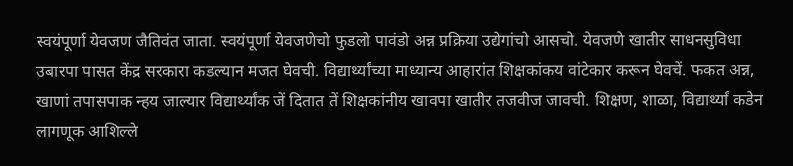स्वयंपूर्णा येवजण जैतिवंत जाता. स्वयंपूर्णा येवजणेचो फुडलो पावंडो अन्न प्रक्रिया उद्येगांचो आसचो. येवजणे खातीर साधनसुविधा उबारपा पासत केंद्र सरकारा कडल्यान मजत घेवची. विद्यार्थ्यांच्या माध्यान्य आहारांत शिक्षकांकय वांटेकार करून घेवचें. फकत अन्न, खाणां तपासपाक न्हय जाल्यार विद्यार्थ्यांक जें दितात तें शिक्षकांनीय खावपा खातीर तजवीज जावची. शिक्षण, शाळा, विद्यार्थ्यां कडेन लागणूक आशिल्ले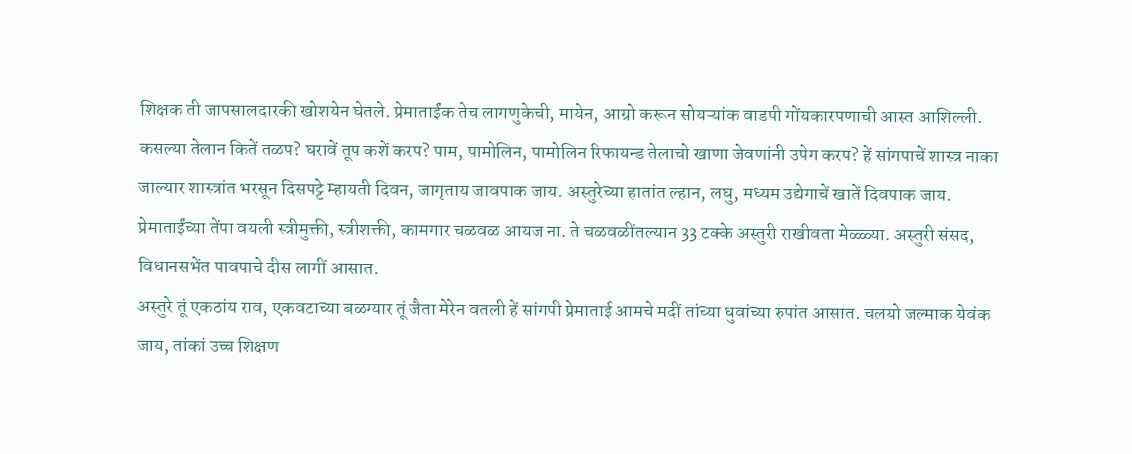शिक्षक ती जापसालदारकी खोशयेन घेतले. प्रेमाताईंक तेच लागणुकेची, मायेन, आग्रो करून सोयऱ्यांक वाडपी गोंयकारपणाची आस्त आशिल्ली.
कसल्या तेलान कितें तळप? घरावें तूप कशें करप? पाम, पामोलिन, पामोलिन रिफायन्ड तेलाचो खाणा जेवणांनी उपेग करप? हें सांगपाचें शास्त्र नाका जाल्यार शास्त्रांत भरसून दिसपट्टे म्हायती दिवन, जागृताय जावपाक जाय. अस्तुरेच्या हातांत ल्हान, लघु, मध्यम उद्येगाचें खातें दिवपाक जाय.
प्रेमाताईंच्या तेंपा वयली स्त्रीमुक्ती, स्त्रीशक्ती, कामगार चळवळ आयज ना. ते चळवळींतल्यान 33 टक्के अस्तुरी राखीवता मेळ्ळ्या. अस्तुरी संसद, विधानसभेंत पावपाचे दीस लागीं आसात.
अस्तुरे तूं एकठांय राव, एकवटाच्या बळग्यार तूं जैता मेरेन वतली हें सांगपी प्रेमाताई आमचे मदीं तांच्या धुवांच्या रुपांत आसात. चलयो जल्माक येवंक जाय, तांकां उच्च शिक्षण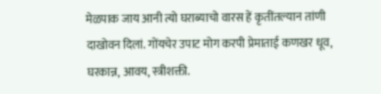मेळपाक जाय आनी त्यो घराब्याचो वारस हें कृतींतल्यान तांणी दाखोवन दिलां. गोंयचेर उपाट मोग करपी प्रेमाताई कणखर धूव, घरकान्न, आवय, स्त्रीशक्ती.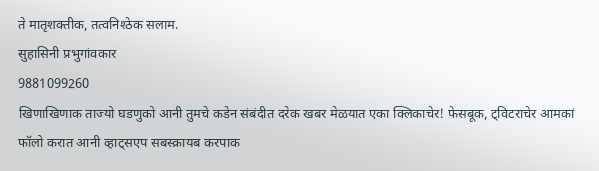ते मातृशक्तीक, तत्वनिश्ठेक सलाम.
सुहासिनी प्रभुगांवकार
9881099260
खिणाखिणाक ताज्यो घडणुको आनी तुमचे कडेन संबंदीत दरेक खबर मेळयात एका क्लिकाचेर! फेसबूक, ट्विटराचेर आमकां फॉलो करात आनी व्हाट्सएप सबस्क्रायब करपाक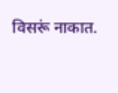विसरूं नाकात.